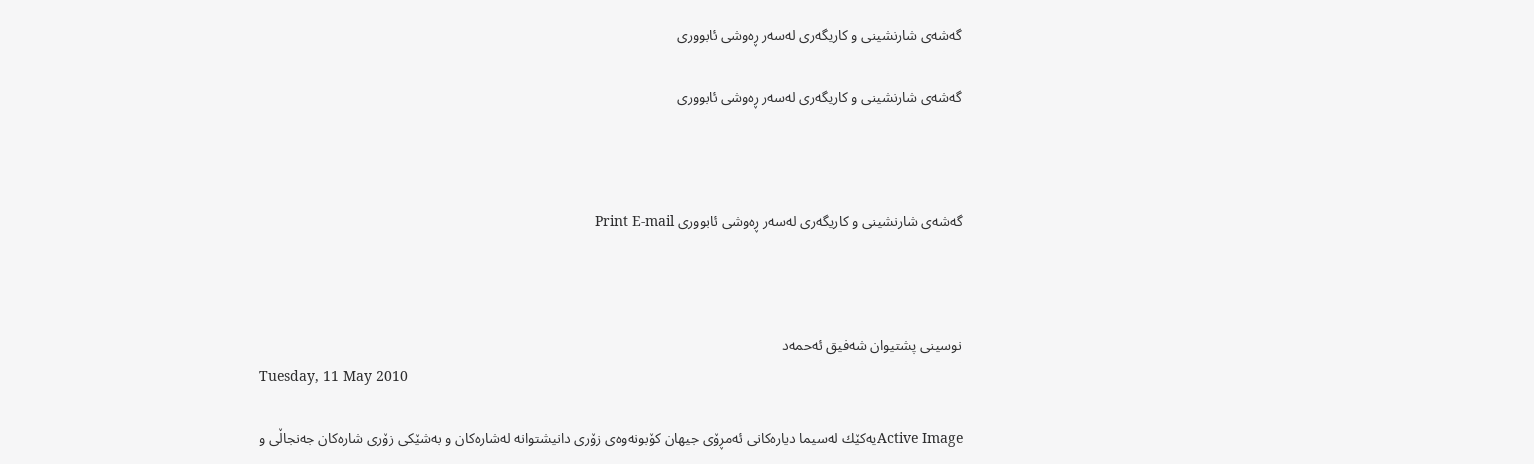گه‌شه‌ی‌ شارنشینی‌ و كاریگه‌ری‌ له‌سه‌ر ڕه‌وشی‌ ئابووری‌

گه‌شه‌ی‌ شارنشینی‌ و كاریگه‌ری‌ له‌سه‌ر ڕه‌وشی‌ ئابووری‌



گه‌شه‌ی‌ شارنشینی‌ و كاریگه‌ری‌ له‌سه‌ر ڕه‌وشی‌ ئابووری‌ Print E-mail



نوسینی پشتیوان شه‌فیق ئه‌حمه‌د
Tuesday, 11 May 2010

Active Imageیه‌كێك له‌سیما دیاره‌كانی‌ ئه‌مڕۆی‌ جیهان كۆبونه‌وه‌ی‌ زۆری‌ دانیشتوانه‌ له‌شاره‌كان و به‌شێكی‌ زۆری‌ شاره‌كان جه‌نجاڵی‌ و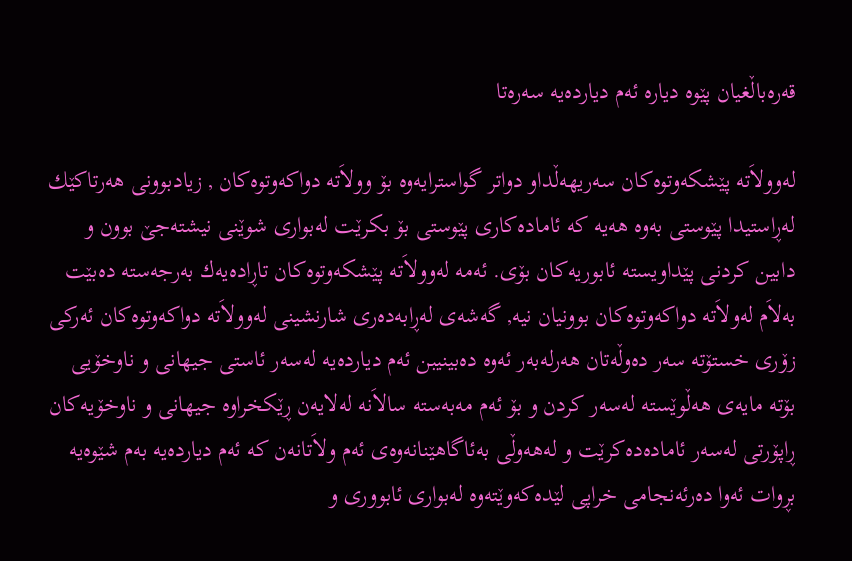قه‌ره‌باڵغیان پێوه‌ دیاره‌ ئه‌م دیارده‌یه‌ سه‌ره‌تا

له‌وولاَته‌ پێشكه‌وتوه‌كان سه‌ریهه‌ڵداو دواتر گواسترایه‌وه‌ بۆ وولاَته‌ دواكه‌وتوه‌كان , زیادبوونی‌ هه‌رتاكێك له‌ڕاستیدا پێوستی‌ به‌وه‌ هه‌یه‌ كه‌ ئاماده‌كاری‌ پێوستی‌ بۆ بكرێت له‌بواری‌ شوێنی‌ نیشته‌جێ‌ بوون و دابین كردنی‌ پێداویسته‌ ئابوریه‌كان بۆی‌. ئه‌مه‌ له‌وولاَته‌ پێشكه‌وتوه‌كان تاڕاده‌یه‌ك به‌رجه‌سته‌ ده‌بێت به‌لاَم له‌ولاَته‌ دواكه‌وتوه‌كان بوونیان نیه‌, گه‌شه‌ی‌ له‌ڕابه‌ده‌ری‌ شارنشینی‌ له‌وولاَته‌ دواكه‌وتوه‌كان ئه‌ركی‌ زۆری‌ خستۆته‌ سه‌ر ده‌وڵه‌تان هه‌رله‌به‌ر ئه‌وه‌ ده‌بینیبن ئه‌م دیارده‌یه‌ له‌سه‌ر ئاستی‌ جیهانی‌ و ناوخۆیی‌ بۆته‌ مایه‌ی‌ هه‌ڵوێسته‌ له‌سه‌ر كردن و بۆ ئه‌م مه‌به‌سته‌ سالاَنه‌ له‌لایه‌ن ڕێكخراوه‌ جیهانی‌ و ناوخۆیه‌كان ڕاپۆرتی‌ له‌سه‌ر ئاماده‌ده‌كرێت و له‌هه‌وڵی‌ به‌ئاگاهێنانه‌وه‌ی‌ ئه‌م ولاَتانه‌ن كه‌ ئه‌م دیارده‌یه‌ به‌م شێوه‌یه‌ بڕوات ئه‌وا ده‌رئه‌نجامی‌ خراپی‌ لێده‌كه‌وێته‌وه‌ له‌بواری‌ ئابووری‌ و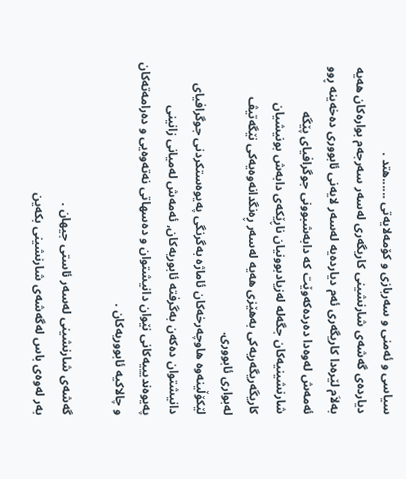سیاسی‌ و ئه‌منی‌ و سه‌ربازی‌ و كۆمه‌لایه‌تی‌ ......هتد .
دیارده‌ی‌ گه‌شه‌ی‌ شارنشینی‌ كاریگه‌ری‌ له‌سه‌ر سه‌رجه‌م بواره‌كان هه‌یه‌ به‌لاَم لێره‌دا كاریگه‌ری‌ ئه‌م دیارده‌یه‌ له‌سه‌ر لایه‌نی‌ ئابووری‌ ده‌خه‌ینه‌ ڕوو ئه‌مه‌ش له‌وه‌دا ده‌رده‌كه‌وێت كه‌ دابه‌شبوونی‌ جوگرافیای‌ پێگه‌ شارنشینیه‌كان جگه‌له‌ له‌زیادبوونیان ناڕێكه‌ی‌ دابه‌ش بونیشیان كاریگه‌ریگه‌ریه‌كی‌ به‌هێزی‌ هه‌یه‌ له‌سه‌ر ڕه‌نگدانه‌وه‌یه‌كی‌ نێگه‌تیڤ له‌بواری‌ ئابووری‌.
لێكۆڵینه‌وه‌ هاوچه‌رخه‌كان ئاماژه‌ به‌گرنگی‌ په‌یوه‌ستكردنی‌ جوگرافیای‌ دانیشتوان ده‌كه‌ن به‌گرفته‌ ئابوریه‌كان, ئه‌مه‌ش له‌میانی‌ زانینی‌ په‌یوه‌ندیییه‌كانی‌ نێوان دانیشتوان و ده‌سهاتی‌ نه‌ته‌وه‌یی‌ و ده‌رامه‌ته‌كان و چالاكیه‌ ئابووریه‌كان .

گه‌شه‌ی‌ شارنشینی‌ له‌سه‌ر ئاستی‌ جیهان .
به‌ر له‌وه‌ی‌ باس له‌گه‌شه‌ی‌ شارنشینی‌ بكه‌ین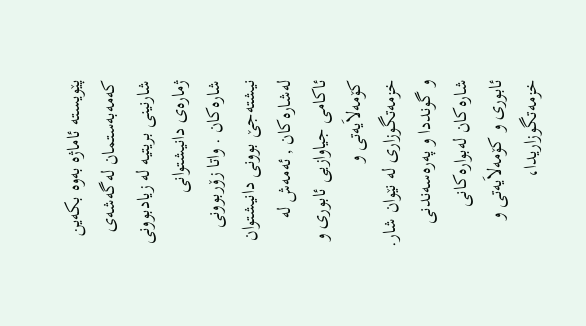پێویسته‌ ئاماژه‌ به‌وه‌ بكه‌ین كه‌مه‌به‌ستمان له‌گه‌شه‌ی‌ شارنینی‌ بریتیه‌ له‌ زیادبوونی‌ ژماره‌ی‌ دانیشتوانی‌ شاره‌كان . واتا زۆربوونی‌ نیشته‌جێ‌ بوونی‌ دانیشتوان له‌شاره‌كان , ئه‌مه‌ش له‌ ئاكامی جیاوازیی ئابوری و كۆمه‌لاَیه‌تی و خزمه‌تگوزاری له‌ نێوان شار. و گونددا و په‌ره‌سه‌ندنی شاره‌كان له‌بواره‌كانی ئابوری و كۆمه‌لاَیه‌تی و خزمه‌تگوزاریدا،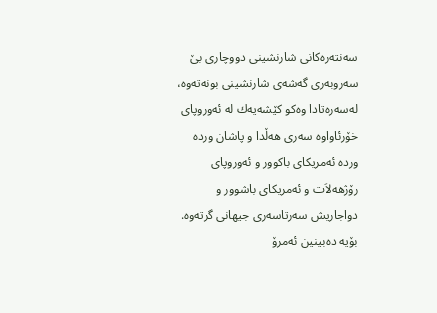سه‌نته‌ره‌كانی شارنشینی دووچاری بێ سه‌روبه‌ری گه‌شه‌ی شارنشینی بونه‌ته‌وه‌، له‌سه‌ره‌تادا وه‌كو كێشه‌یه‌ك له‌ ئه‌وروپای خۆرئاواوه‌ سه‌ری هه‌ڵدا و پاشان ورده‌ ورده‌ ئه‌مریكای باكوور و ئه‌وروپای رۆژهه‌لاَت و ئه‌مریكای باشوور و دواجاریش سه‌رتاسه‌ری جیهانی گرته‌وه‌. بۆیه‌ ده‌بینین ئه‌مرۆ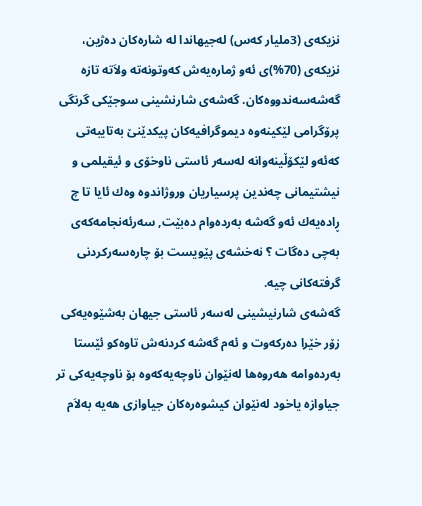نزیكه‌ی (3ملیار كه‌س) له‌جیهاندا له‌ شاره‌كان ده‌ژین، نزیكه‌ی (70%)ی ئه‌و ژماره‌یه‌ش كه‌وتونه‌ته‌ ولاَته‌ تازه‌ گه‌شه‌سه‌ندووه‌كان. گه‌شه‌ی‌ شارنشینی‌ سوجێكی‌ گرنگی‌ پرۆگرامی‌ لێكینه‌وه‌ دیموگرافیه‌كان پیكدێنێ‌ به‌تایبه‌تی‌ كه‌ئه‌و لێكۆڵینه‌وانه‌ له‌سه‌ر ئاستی‌ ناوخۆی و ئیقیلمی‌ و نیشتیمانی‌ چه‌ندین پرسیاریان وروژاندوه‌ وه‌ك ئایا تا چ ڕاده‌یه‌ك ئه‌و گه‌شه‌ به‌رده‌وام ده‌بێت, سه‌رئه‌نجامه‌كه‌ی‌ به‌چی‌ ده‌گات ؟ نه‌خشه‌ی‌ پێویست بۆ چاره‌سه‌ركردنی‌ گرفته‌كانی‌ چیه‌.
گه‌شه‌ی‌ شارنیشینی‌ له‌سه‌ر ئاستی‌ جیهان به‌شێوه‌یه‌كی‌ زۆر خێرا ده‌ركه‌وت و ئه‌م گه‌شه‌ كردنه‌ش تاوه‌كو ئێستا به‌رده‌وامه‌ هه‌روه‌ها له‌نێوان ناوچه‌یه‌كه‌وه‌ بۆ ناوچه‌یه‌كی‌ تر جیاوازه‌ یاخود له‌نێوان كیشوه‌ره‌كان جیاوازی‌ هه‌یه‌ به‌لاَم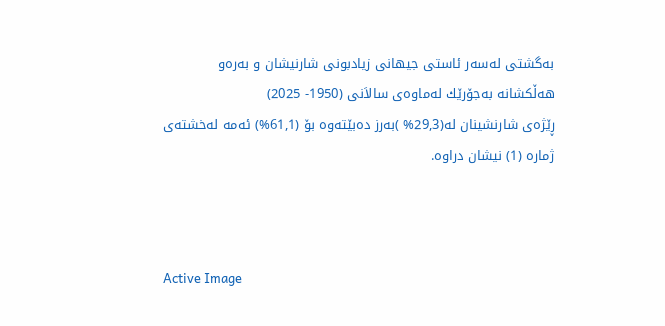به‌گشتی‌ له‌سه‌ر ئاستی‌ جیهانی‌ زیادبونی‌ شارنیشان و به‌ره‌و هه‌ڵكشانه‌ به‌جۆرێك له‌ماوه‌ی‌ سالاَنی‌ (1950- 2025)
ڕێژه‌ی‌ شارنشینان له‌(29,3% )به‌رز ده‌بێته‌وه‌ بۆ (61,1%) ئه‌مه‌ له‌خشته‌ی‌ ژماره‌ (1) نیشان دراوه‌.



Active Image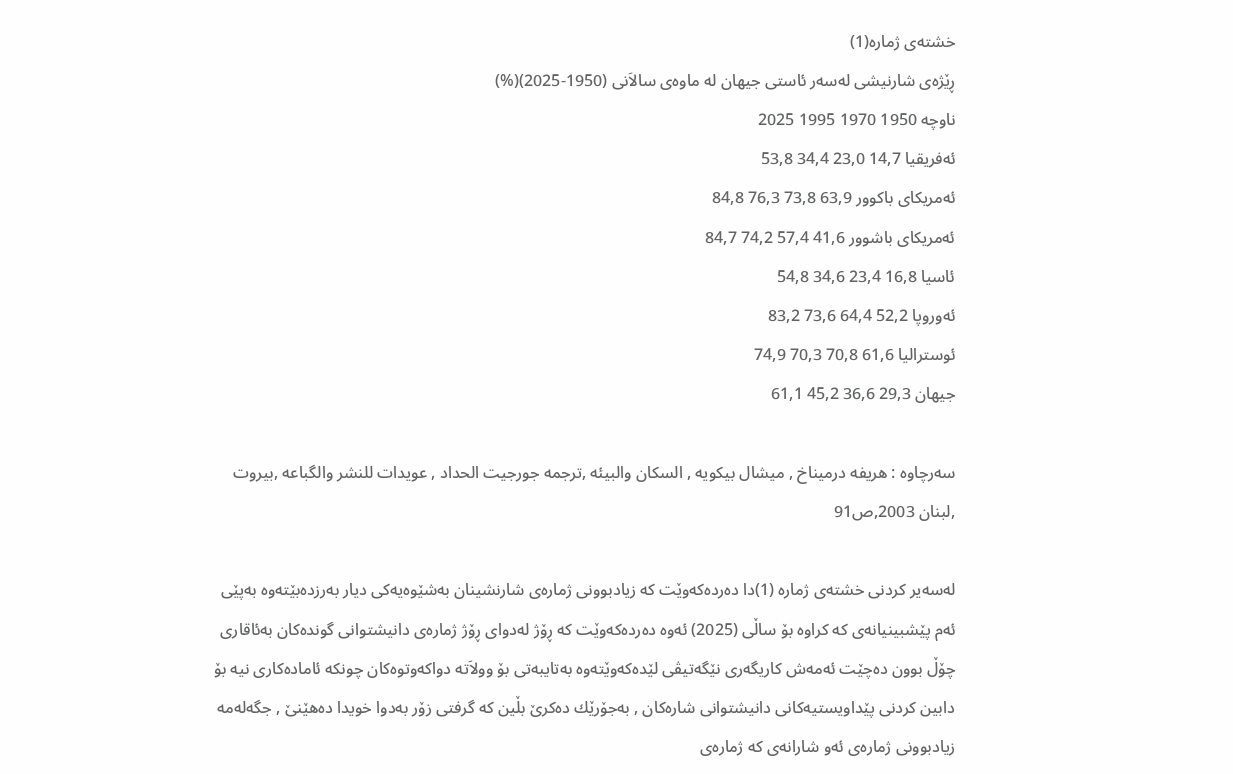خشته‌ی‌ ژماره‌(1)
ڕێژه‌ی‌ شارنیشی‌ له‌سه‌ر ئاستی‌ جیهان له‌ ماوه‌ی‌ سالاَنی‌ (1950-2025)(%)
ناوچه‌ 1950 1970 1995 2025
ئه‌فریقیا 14,7 23,0 34,4 53,8
ئه‌مریكای‌ باكوور 63,9 73,8 76,3 84,8
ئه‌مریكای‌ باشوور 41,6 57,4 74,2 84,7
ئاسیا 16,8 23,4 34,6 54,8
ئه‌وروپا 52,2 64,4 73,6 83,2
ئوسترالیا 61,6 70,8 70,3 74,9
جیهان 29,3 36,6 45,2 61,1

سه‌رچاوه‌ : هریفه‌ درمیناخ , میشال بیكویه‌ , السكان والبیئه‌ ,ترجمه‌ جورجیت الحداد , عویدات للنشر والگباعه‌ ,بیروت ,لبنان 2003,ص91

له‌سه‌یر كردنی‌ خشته‌ی‌ ژماره‌ (1)دا ده‌رده‌كه‌وێت كه‌ زیادبوونی‌ ژماره‌ی‌ شارنشینان به‌شێوه‌یه‌كی‌ دیار به‌رزده‌بێته‌وه‌ به‌پێی‌ ئه‌م پێشبینیانه‌ی‌ كه‌ كراوه‌ بۆ ساڵی‌ (2025) ئه‌وه‌ ده‌رده‌كه‌وێت كه‌ ڕۆژ له‌دوای‌ ڕۆژ ژماره‌ی‌ دانیشتوانی‌ گونده‌كان به‌ئاقاری‌ چۆڵ بوون ده‌چێت ئه‌مه‌ش كاریگه‌ری‌ نێگه‌تیڤی‌ لێده‌كه‌وێته‌وه‌ به‌تایبه‌تی‌ بۆ وولاَته‌ دواكه‌وتوه‌كان چونكه‌ ئاماده‌كاری‌ نیه‌ بۆ دابین كردنی‌ پێداویستیه‌كانی‌ دانیشتوانی‌ شاره‌كان , به‌جۆرێك ده‌كرێ‌ بڵین كه‌ گرفتی‌ زۆر به‌دوا خویدا ده‌هێنێ‌ , جگه‌له‌مه‌ زیادبوونی‌ ژماره‌ی‌ ئه‌و شارانه‌ی‌ كه‌ ژماره‌ی‌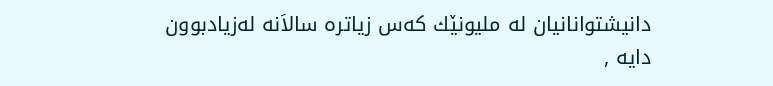دانیشتوانانیان له‌ ملیونێك كه‌س زیاتره‌ سالاَنه‌ له‌زیادبوون دایه‌ ,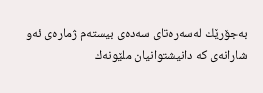به‌جۆرێك له‌سه‌ره‌تای‌ سه‌ده‌ی‌ بیسته‌م ژماره‌ی‌ ئه‌و شارانه‌ی‌ كه‌ دانیشتوانیان ملێونه‌ك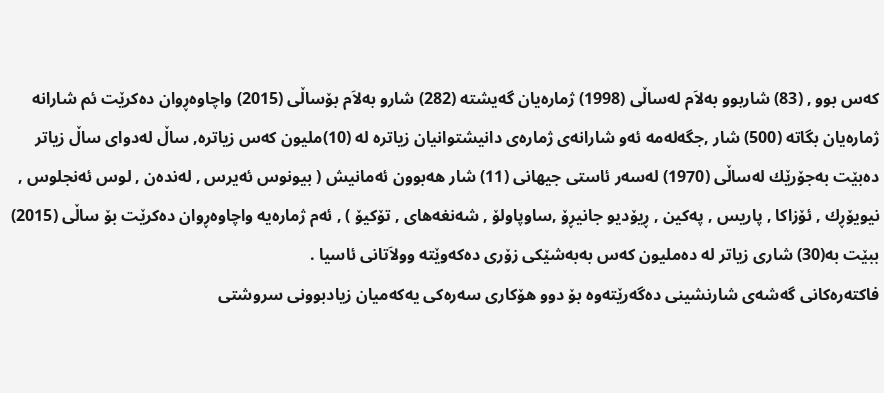كه‌س بوو , (83) شاربوو به‌لاَم له‌ساڵی‌ (1998) ژماره‌یان گه‌یشته‌ (282) شارو به‌لاَم بۆساڵی‌ (2015) واچاوه‌ڕوان ده‌كرێت ئم شارانه‌ ژماره‌یان بگاته‌ (500) شار ,جگه‌له‌مه‌ ئه‌و شارانه‌ی‌ ژماره‌ی‌ دانیشتوانیان زیاتره‌ له‌ (10)ملیون كه‌س زیاتره‌, ساڵ له‌دوای‌ ساڵ زیاتر ده‌بێت به‌جۆرێك له‌ساڵی‌ (1970) له‌سه‌ر ئاستی‌ جیهانی‌ (11) شار هه‌بوون ئه‌مانیش ( بیونوس ئه‌یرس , له‌نده‌ن , لوس ئه‌نجلوس , نیویۆڕك , ئۆزاكا , پاریس , په‌كین , ڕیۆدیو جانیڕۆ ,ساوپاولۆ , شه‌نغه‌های‌ , تۆكیۆ ) , ئه‌م ژماره‌یه‌ واچاوه‌ڕوان ده‌كرێت بۆ ساڵی‌ (2015) ببێت به‌(30) شاری‌ زیاتر له‌ ده‌ملیون كه‌س به‌به‌شێكی‌ زۆری‌ ده‌كه‌وێته‌ وولاَتانی‌ ئاسیا .
فاكته‌ره‌كانی‌ گه‌شه‌ی‌ شارنشینی‌ ده‌گه‌رێته‌وه‌ بۆ دوو هۆكاری‌ سه‌ره‌كی‌ یه‌كه‌میان زیادبوونی‌ سروشتی‌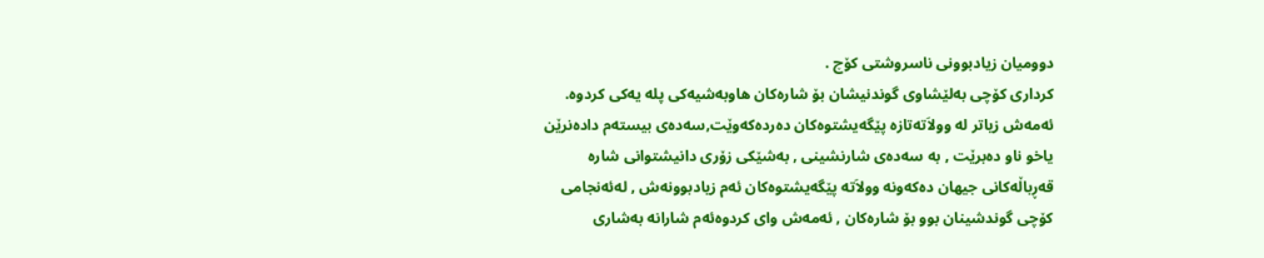دوومیان زیادبوونی‌ ناسروشتی‌ كۆچ .
كرداری‌ كۆچی‌ به‌لێشاوی‌ گوندنیشان بۆ شاره‌كان هاوبه‌شیه‌كی‌ پله‌ یه‌كی‌ كردوه‌. ئه‌مه‌ش زیاتر له‌ وولاَته‌تازه‌ پێگه‌یشتوه‌كان ده‌رده‌كه‌وێت,سه‌ده‌ی‌ بیسته‌م داده‌نرێن یاخو ناو ده‌برێت , به‌ سه‌ده‌ی‌ شارنشینی‌ , به‌شێكی‌ زۆری‌ دانیشتوانی‌ شاره‌ قه‌ڕباڵه‌كانی‌ جیهان ده‌كه‌ونه‌ وولاَته‌ پێگه‌یشتوه‌كان ئه‌م زیادبوونه‌ش , له‌ئه‌نجامی‌ كۆچی‌ گوندشینان بوو بۆ شاره‌كان , ئه‌مه‌ش وای‌ كردوه‌ئه‌م شارانه‌ به‌شاری‌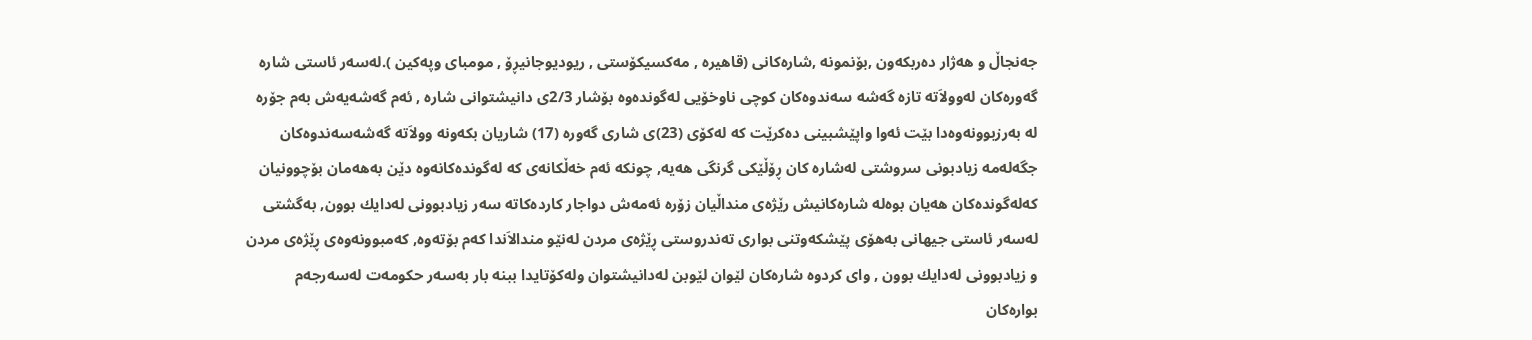جه‌نجاڵ و هه‌ژار ده‌ربكه‌ون ,بۆنمونه‌ ,شاره‌كانی‌ (قاهیره‌ , مه‌كسیكۆستی‌ , ریودیوجانیڕۆ , مومبای‌ وپه‌كین ).له‌سه‌ر ئاستی‌ شاره‌ گه‌وره‌كان له‌وولاَته‌ تازه‌ گه‌شه‌ سه‌ندوه‌كان كوچی‌ ناوخۆیی‌ له‌گونده‌وه‌ بۆشار 2/3ی‌ دانیشتوانی‌ شاره‌ , ئه‌م گه‌شه‌یه‌ش به‌م جۆره‌ له‌ به‌رزبوونه‌وه‌دا بێت ئه‌وا واپێشبینی‌ ده‌كرێت كه‌ له‌كۆی‌ (23)ی‌ شاری‌ گه‌وره‌ (17) شاریان بكه‌ونه‌ وولاَته‌ گه‌شه‌سه‌ندوه‌كان جگه‌له‌مه‌ زیادبونی‌ سروشتی‌ له‌شاره‌ كان ڕۆڵێكی‌ گرنگی‌ هه‌یه‌, چونكه‌ ئه‌م خه‌ڵكانه‌ی‌ كه‌ له‌گونده‌كانه‌وه‌ دێن به‌هه‌مان بۆچوونیان كه‌له‌گونده‌كان هه‌یان بوه‌له‌ شاره‌كانیش رێژه‌ی‌ منداڵیان زۆره‌ ئه‌مه‌ش دواجار كارده‌كاته‌ سه‌ر زیادبوونی‌ له‌دایك بوون, به‌گشتی‌ له‌سه‌ر ئاستی‌ جیهانی‌ به‌هۆی‌ پێشكه‌وتنی‌ بواری‌ ته‌ندروستی‌ ڕێژه‌ی‌ مردن له‌نێو مندالاَندا كه‌م بۆته‌وه‌, كه‌مبوونه‌وه‌ی‌ ڕێژه‌ی‌ مردن و زیادبوونی‌ له‌دایك بوون , وای‌ كردوه‌ شاره‌كان لێوان لێوبن له‌دانیشتوان وله‌كۆتایدا ببنه‌ بار به‌سه‌ر حكومه‌ت له‌سه‌رجه‌م بواره‌كان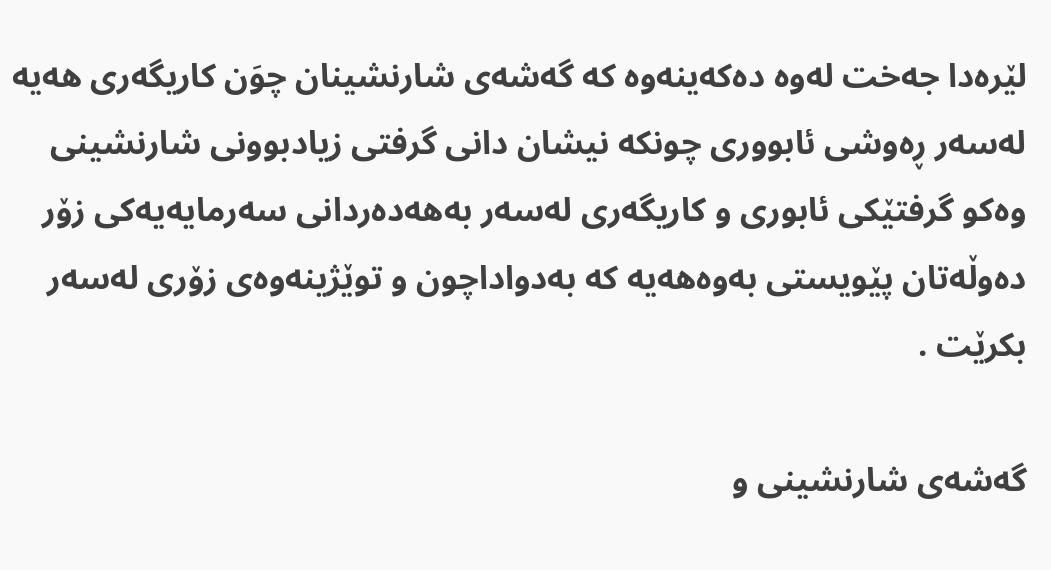لێره‌دا جه‌خت له‌وه‌ ده‌كه‌ینه‌وه‌ كه‌ گه‌شه‌ی‌ شارنشینان چوَن كاریگه‌ری‌ هه‌یه‌ له‌سه‌ر ڕه‌وشی‌ ئابووری‌ چونكه‌ نیشان دانی‌ گرفتی‌ زیادبوونی‌ شارنشینی‌ وه‌كو گرفتێكی‌ ئابوری و كاریگه‌ری‌ له‌سه‌ر به‌هه‌ده‌ردانی‌ سه‌رمایه‌یه‌كی‌ زۆر ده‌وڵه‌تان پێویستی‌ به‌وه‌هه‌یه‌ كه‌ به‌دواداچون و توێژینه‌وه‌ی‌ زۆری‌ له‌سه‌ر بكرێت .

گه‌شه‌ی‌ شارنشینی‌ و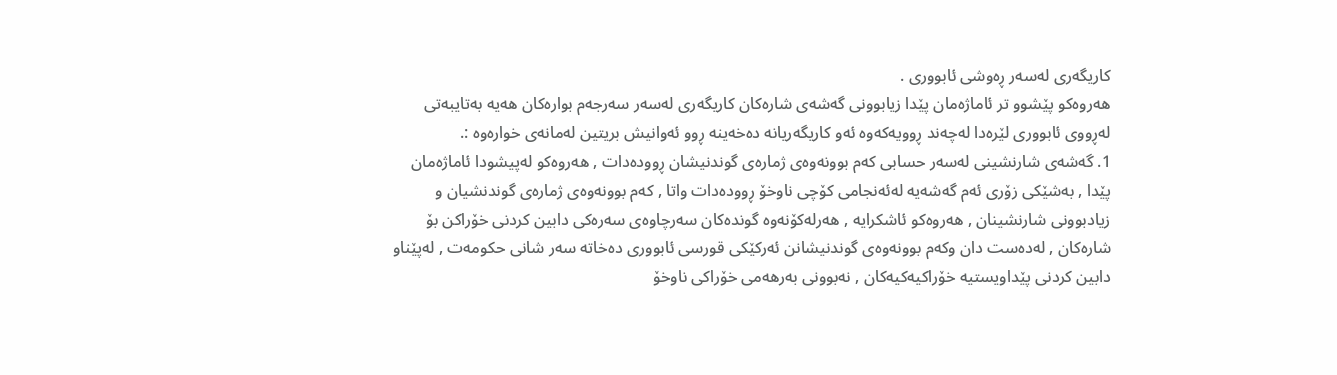كاریگه‌ری‌ له‌سه‌ر ڕه‌وشی‌ ئابووری‌ .
هه‌روه‌كو پێشوو تر ئاماژه‌مان پێدا زیابوونی‌ گه‌شه‌ی‌ شاره‌كان كاریگه‌ری‌ له‌سه‌ر سه‌رجه‌م بواره‌كان هه‌یه‌ به‌تایبه‌تی‌ له‌ڕووی‌ ئابووری‌ لێره‌دا له‌چه‌ند ڕوویه‌كه‌وه‌ ئه‌و كاریگه‌ریانه‌ ده‌خه‌ینه‌ ڕوو ئه‌وانیش بریتین له‌مانه‌ی‌ خواره‌وه‌ :.
1. گه‌شه‌ی‌ شارنشینی‌ له‌سه‌ر حسابی‌ كه‌م بوونه‌وه‌ی‌ ژماره‌ی‌ گوندنیشان ڕووده‌دات , هه‌روه‌كو له‌پیشودا ئاماژه‌مان پێدا , به‌شێكی‌ زۆری‌ ئه‌م گه‌شه‌یه‌ له‌ئه‌نجامی‌ كۆچی‌ ناوخۆ ڕووده‌دات واتا , كه‌م بوونه‌وه‌ی‌ ژماره‌ی‌ گوندنشیان و زیادبوونی‌ شارنشینان , هه‌روه‌كو ئاشكرایه‌ , هه‌رله‌كۆنه‌وه‌ گونده‌كان سه‌رچاوه‌ی‌ سه‌ره‌كی‌ دابین كردنی‌ خۆراكن بۆ شاره‌كان , له‌ده‌ست دان وكه‌م بوونه‌وه‌ی‌ گوندنیشانن ئه‌ركێكی‌ قورسی‌ ئابووری‌ ده‌خاته‌ سه‌ر شانی‌ حكومه‌ت , له‌پێناو دابین كردنی‌ پێداویستیه‌ خۆراكیه‌كیه‌كان , نه‌بوونی‌ به‌رهه‌می‌ خۆراكی‌ ناوخۆ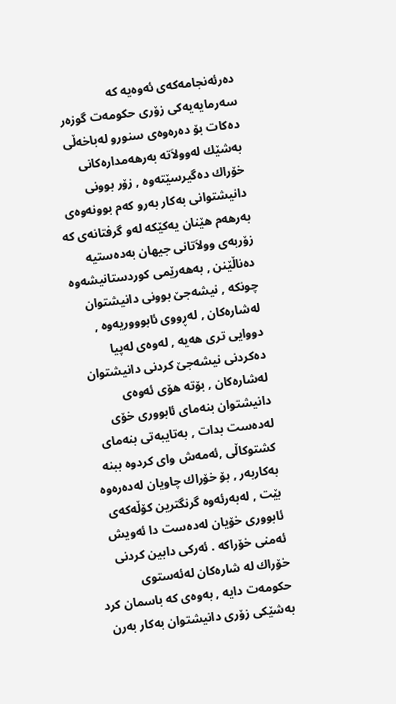ده‌رئه‌نجامه‌كه‌ی‌ ئه‌وه‌یه‌ كه‌ سه‌رمایه‌یه‌كی‌ زۆری‌ حكومه‌ت گوزه‌ر ده‌كات بۆ ده‌ره‌وه‌ی‌ سنورو له‌باخه‌ڵی‌ به‌شێك له‌وولاَته‌ به‌رهه‌مداره‌كانی‌ خۆراك ده‌گیرسێته‌وه‌ , زۆر بوونی‌ دانیشتوانی‌ به‌كار به‌رو كه‌م بوونه‌وه‌ی‌ به‌رهه‌م هێنان یه‌كێكه‌ له‌و گرفتانه‌ی‌ كه‌ زۆربه‌ی‌ وولاَتانی‌ جیهان به‌ده‌ستیه‌ ده‌ناڵێنن , به‌هه‌رێمی‌ كوردستانیشه‌وه‌ چونكه‌ , نیشه‌جێ‌ بوونی‌ دانیشتوان له‌شاره‌كان , له‌ڕووی‌ ئابوووریه‌وه‌ , دووایی‌ تری‌ هه‌یه‌ , له‌وه‌ی‌ له‌پیا ده‌كردنی‌ نیشه‌جێ‌ كردنی‌ دانیشتوان له‌شاره‌كان , بۆته‌ هۆی‌ ئه‌وه‌ی‌ دانیشتوان بنه‌مای‌ ئابووری‌ خۆی‌ له‌ده‌ست بدات , به‌تایبه‌تی‌ بنه‌مای‌ كشتوكاڵی‌ ,ئه‌مه‌ش وای‌ كردوه‌ ببنه‌ به‌كاربه‌ر , بۆ خۆراك چاویان له‌ده‌ره‌وه‌ بێت , له‌به‌رئه‌وه‌ گرنگترین كۆڵه‌كه‌ی‌ ئابووری‌ خۆیان له‌ده‌ست دا ئه‌ویش ئه‌منی‌ خۆراكه‌ . ئه‌ركی‌ دابین كردنی‌ خۆراك له‌ شاره‌كان له‌ئه‌ستوی‌ حكومه‌ت دایه‌ , به‌وه‌ی‌ كه‌ باسمان كرد به‌شێكی‌ زۆری‌ دانیشتوان به‌كار به‌رن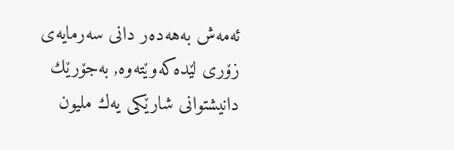ئه‌مه‌ش به‌هه‌ده‌ر دانی‌ سه‌رمایه‌ی‌ زۆری‌ لێده‌كه‌وێته‌وه‌, به‌جۆرێك دانیشتوانی‌ شارێكی‌ یه‌ك ملیون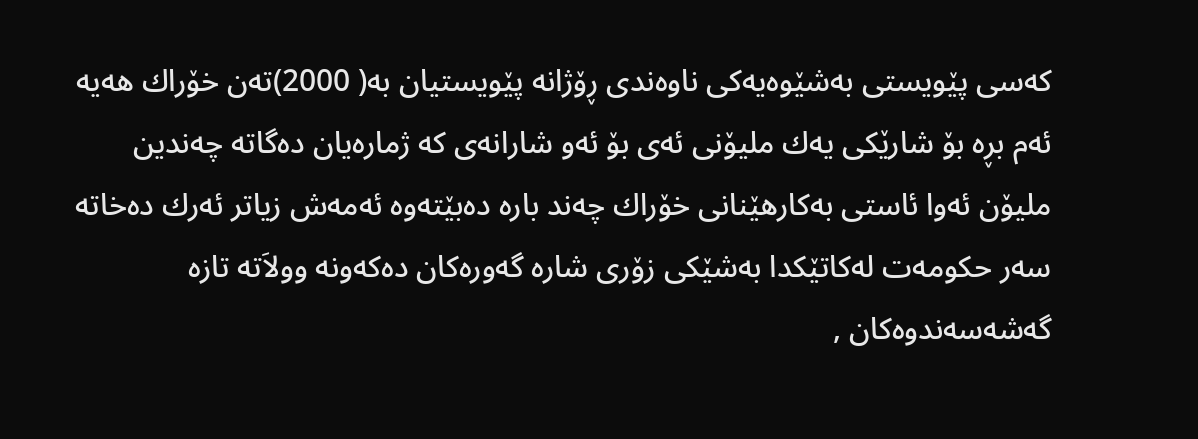كه‌سی‌ پێویستی‌ به‌شێوه‌یه‌كی‌ ناوه‌ندی‌ ڕۆژانه‌ پێویستیان به‌( 2000)ته‌ن خۆراك هه‌یه‌ ئه‌م بڕه‌ بۆ شارێكی‌ یه‌ك ملیۆنی‌ ئه‌ی‌ بۆ ئه‌و شارانه‌ی‌ كه‌ ژماره‌یان ده‌گاته‌ چه‌ندین ملیۆن ئه‌وا ئاستی‌ به‌كارهێنانی‌ خۆراك چه‌ند باره‌ ده‌بێته‌وه‌ ئه‌مه‌ش زیاتر ئه‌رك ده‌خاته‌ سه‌ر حكومه‌ت له‌كاتێكدا به‌شێكی‌ زۆری‌ شاره‌ گه‌وره‌كان ده‌كه‌ونه‌ وولاَته‌ تازه‌ گه‌شه‌سه‌ندوه‌كان ,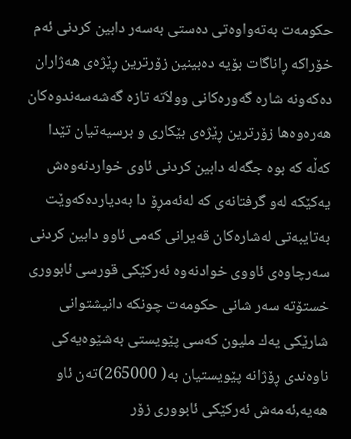حكومه‌ت به‌ته‌واوه‌تی‌ ده‌ستی‌ به‌سه‌ر دابین كردنی‌ ئه‌م خۆراكه‌ ڕاناگات بۆیه‌ ده‌بینین زۆرترین ڕێژه‌ی‌ هه‌ژاران ده‌كه‌ونه‌ شاره‌ گه‌وره‌كانی‌ وولاَته‌ تازه‌ گه‌شه‌سه‌ندوه‌كان هه‌ره‌وه‌ها زۆرترین ڕێژه‌ی‌ بێكاری‌ و برسیه‌تیان تێدا كه‌ڵه‌ كه‌ بوه‌ جگه‌له‌ دابین كردنی‌ ئاوی‌ خواردنه‌وه‌ش یه‌كێكه‌ له‌و گرفتانه‌ی‌ كه‌ له‌ئه‌مڕۆ دا به‌دیارده‌كه‌وێت به‌تایبه‌تی‌ له‌شاره‌كان قه‌یرانی‌ كه‌می‌ ئاوو دابین كردنی‌ سه‌رچاوه‌ی‌ ئاووی‌ خوادنه‌وه‌ ئه‌ركێكی‌ قورسی‌ ئابووری‌ خستۆته‌ سه‌ر شانی‌ حكومه‌ت چونكه‌ دانیشتوانی‌ شارێكی‌ یه‌ك ملیون كه‌سی‌ پێویستی‌ به‌شێوه‌یه‌كی‌ ناوه‌ندی‌ ڕۆژانه‌ پێویستیان به‌( 265000)ته‌ن ئاو هه‌یه‌,ئه‌مه‌ش ئه‌ركێكی‌ ئابووری‌ زۆر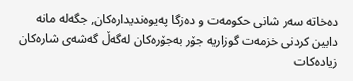ده‌خاته‌ سه‌ر شانی‌ حكومه‌ت و ده‌زگا په‌یوه‌ندیداره‌كان, جگه‌له‌ مانه‌ دابین كردنی‌ خزمه‌ت گوزاریه‌ جۆر به‌جۆره‌كان له‌گه‌ڵ گه‌شه‌ی‌ شاره‌كان زیاده‌كات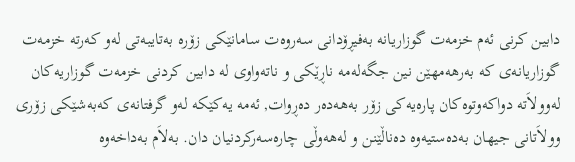دابین كرنی‌ ئه‌م خزمه‌ت گوزاریانه‌ به‌فیڕۆدانی‌ سه‌روه‌ت سامانێكی‌ زۆره‌ به‌تایبه‌تی‌ له‌و كه‌رته‌ خزمه‌ت گوزاریانه‌ی‌ كه‌ به‌رهه‌مهێن نین جگه‌له‌مه‌ ناڕێكی‌ و ناته‌واوی‌ له‌ دابین كردنی‌ خزمه‌ت گوزاریه‌كان له‌وولاَته‌ دواكه‌وتوه‌كان پاره‌یه‌كی‌ زۆر به‌هه‌ده‌ر ده‌ڕوات, ئه‌مه‌ یه‌كێكه‌ له‌و گرفتانه‌ی‌ كه‌به‌شێكی‌ زۆری‌ وولاَتانی‌ جیهان به‌ده‌ستیه‌وه‌ ده‌ناڵێنن و له‌هه‌وڵی‌ چاره‌سه‌ركردنیان دان. به‌لاَم به‌داخه‌وه‌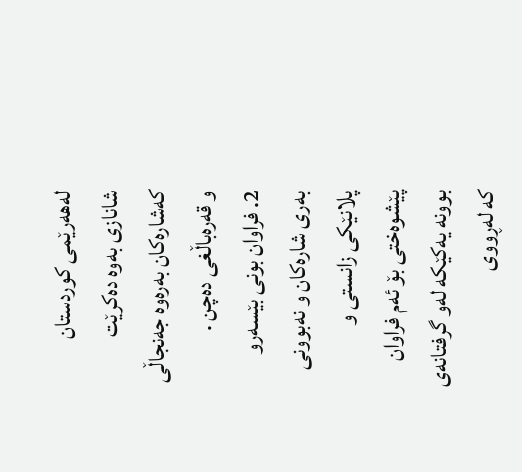له‌هه‌رێمی‌ كوردستان شانازی‌ به‌وه‌ ده‌كرێت كه‌شاره‌كان به‌ره‌وه‌ جه‌نجاڵی‌ و قه‌ره‌باڵغی‌ ده‌چن .
2. فراوان بونی‌ بێسه‌رو به‌ری‌ شاره‌كان و نه‌بوونی‌ پلانێكی‌ زانستی‌ و پێشوه‌ختی‌ بۆ ئه‌م فراوان بوونه‌ یه‌كێكه‌ له‌و گرفتانه‌ی‌ كه‌ له‌ڕووی‌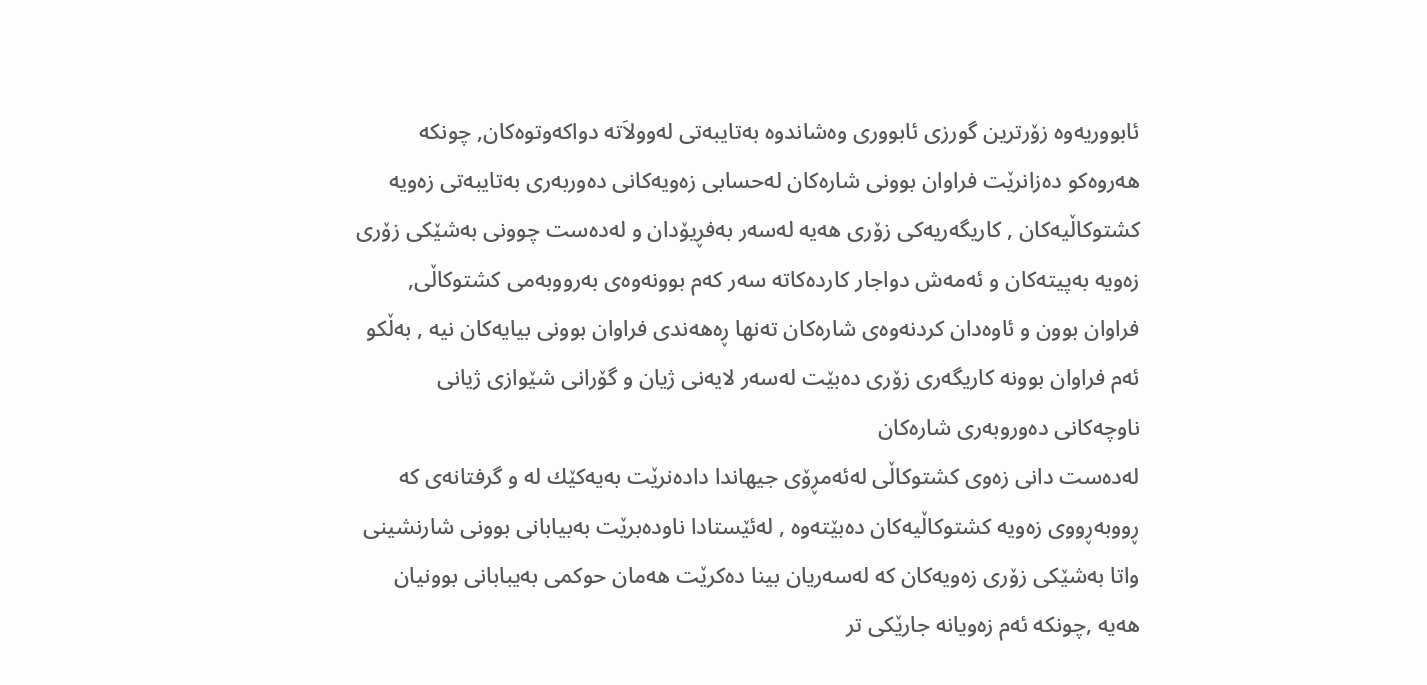ئابووریه‌وه‌ زۆرترین گورزی‌ ئابووری‌ وه‌شاندوه‌ به‌تایبه‌تی‌ له‌وولاَته‌ دواكه‌وتوه‌كان, چونكه‌ هه‌روه‌كو ده‌زانرێت فراوان بوونی‌ شاره‌كان له‌حسابی‌ زه‌ویه‌كانی‌ ده‌وربه‌ری‌ به‌تایبه‌تی‌ زه‌ویه‌ كشتوكاڵیه‌كان , كاریگه‌ریه‌كی‌ زۆری‌ هه‌یه‌ له‌سه‌ر به‌فڕیۆدان و له‌ده‌ست چوونی‌ به‌شێكی‌ زۆری‌ زه‌ویه‌ به‌پیته‌كان و ئه‌مه‌ش دواجار كارده‌كاته‌ سه‌ر كه‌م بوونه‌وه‌ی‌ به‌رووبه‌می‌ كشتوكاڵی‌, فراوان بوون و ئاوه‌دان كردنه‌وه‌ی‌ شاره‌كان ته‌نها ڕه‌هه‌ندی‌ فراوان بوونی‌ بیایه‌كان نیه‌ , به‌ڵكو ئه‌م فراوان بوونه‌ كاریگه‌ری‌ زۆری‌ ده‌بێت له‌سه‌ر لایه‌نی‌ ژیان و گۆرانی‌ شێوازی‌ ژیانی‌ ناوچه‌كانی‌ ده‌وروبه‌ری‌ شاره‌كان
له‌ده‌ست دانی‌ زه‌وی‌ كشتوكاڵی‌ له‌ئه‌مڕۆی‌ جیهاندا داده‌نرێت به‌یه‌كێك له‌ و گرفتانه‌ی‌ كه‌ ڕووبه‌ڕووی‌ زه‌ویه‌ كشتوكاڵیه‌كان ده‌بێته‌وه‌ , له‌ئێستادا ناوده‌برێت به‌بیابانی‌ بوونی‌ شارنشینی‌ واتا به‌شێكی‌ زۆری‌ زه‌ویه‌كان كه‌ له‌سه‌ریان بینا ده‌كرێت هه‌مان حوكمی‌ به‌یبابانی‌ بوونیان هه‌یه‌ ,چونكه‌ ئه‌م زه‌ویانه‌ جارێكی‌ تر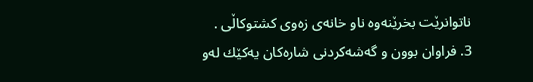ناتوانرێت بخرێنه‌وه‌ ناو خانه‌ی‌ زه‌وی‌ كشتوكاڵی‌ .
3. فراوان بوون و گه‌شه‌كردنی‌ شاره‌كان یه‌كێك له‌و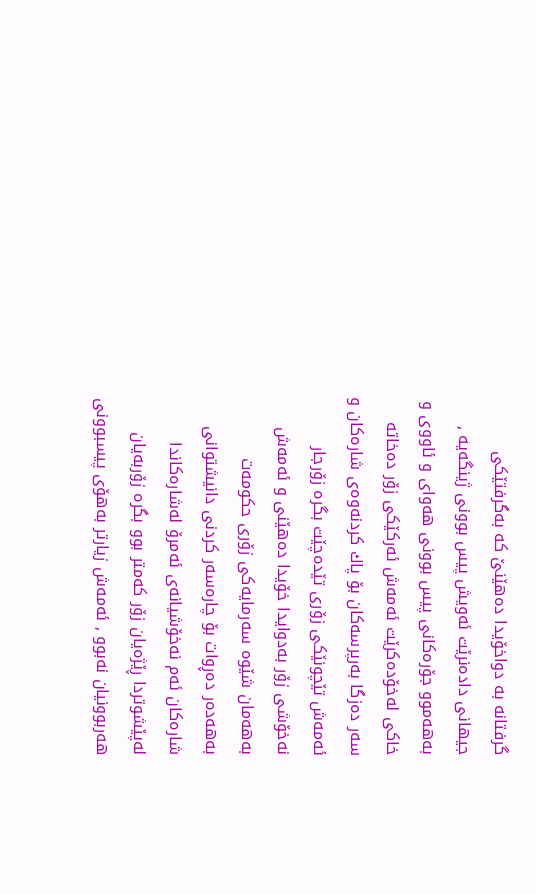گرفتانه‌ به‌ دواخۆیدا ده‌هێنێ‌ كه‌ به‌گرفتێكی‌ جیهانی‌ داده‌نرێت ئه‌ویش پیس بوونی‌ ژینگه‌یه‌ , به‌هه‌موو جۆره‌كانی‌ پیس بوونی‌ هه‌وای‌ و ئاووی‌ و خاكی‌ له‌خۆده‌كرێت ئه‌مه‌ش ئه‌ركێكی‌ زۆر ده‌خاته‌ سه‌ر ده‌زگا به‌رپرسه‌كان بۆ پاك كردنه‌وه‌ی‌ شاره‌كان و ئه‌مه‌ش تێچونێكی‌ زۆری‌ تێده‌چێت بگره‌ زۆرجار نه‌خۆشی‌ زۆر به‌دوایدا خۆیدا ده‌هێنی‌ و ئه‌مه‌ش به‌هه‌مان شێوه‌ سه‌رمایه‌كی‌ زۆری‌ حكومه‌ت به‌هه‌ده‌ر ده‌ڕوات بۆ چاره‌سه‌ر كردنی‌ دانیشتوانی‌ شاره‌كان ئه‌م نه‌خۆشیانه‌ی‌ ئه‌مرۆ له‌شاره‌كاندا له‌پێشوتردا ڕێژه‌یان زۆر كه‌متر بوو بگره‌ زۆربه‌یان هه‌ربوونیان نه‌بوو , ئه‌مه‌ش زیارتر به‌هۆی‌ پیسبوونی‌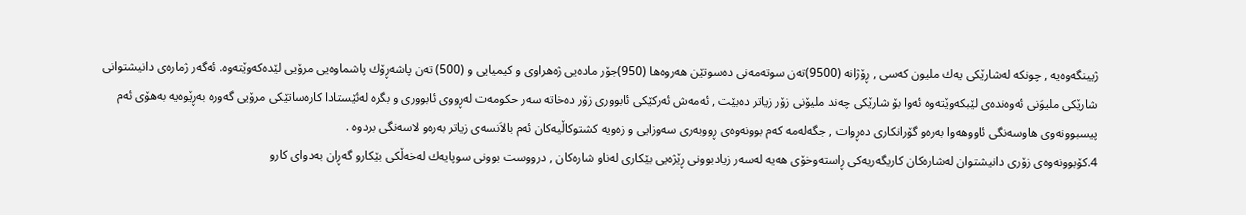ژیینگه‌وه‌یه‌ , چونكه‌ له‌شارێكی‌ یه‌ك ملیون كه‌سی‌ , ڕۆژانه‌ (9500)ته‌ن سوته‌مه‌نی‌ ده‌سوتێن هه‌روه‌ها (950)جۆر ماده‌یی‌ ژه‌هراوی‌ و كیمیایی‌ و (500) ته‌ن پاشه‌ڕۆك پاشماوه‌یی‌ مرۆیی‌ لێده‌كه‌وێته‌وه‌. ئه‌گه‌ر ژماره‌ی‌ دانیشتوانی‌ شارێكی‌ ملیوَنی‌ ئه‌وه‌نده‌ی‌ لێبكه‌وێته‌وه‌ ئه‌وا بۆ شارێكی‌ چه‌ند ملیۆنی‌ زۆر زیاتر ده‌بێت , ئه‌مه‌ش ئه‌ركێكی‌ ئابووری‌ زۆر ده‌خاته‌ سه‌ر حكومه‌ت له‌ڕووی‌ ئابووری‌ و بگره‌ له‌ئێستادا كاره‌ساتێكی‌ مرۆیی‌ گه‌وره‌ به‌ڕێوه‌یه‌ به‌هۆی‌ ئه‌م پیسبوونه‌وی‌ هاوسه‌نگی‌ ئاووهه‌وا به‌ره‌و گۆرانكاری‌ ده‌ڕوات , جگه‌له‌مه‌ كه‌م بوونه‌وه‌ی‌ ڕووبه‌ری‌ سه‌وزایی‌ و زه‌ویه‌ كشتوكاڵیه‌كان ئه‌م بالاَنسه‌ی‌ زیاتر به‌ره‌و لاسه‌نگی‌ بردوه‌ .
4.كۆبوونه‌وه‌ی‌ زۆری‌ دانیشتوان له‌شاره‌كان كاریگه‌ریه‌كی‌ ڕاسته‌وخۆی‌ هه‌یه‌ له‌سه‌ر زیادبوونی‌ ڕێژه‌یی‌ بێكاری‌ له‌ناو شاره‌كان , درووست بوونی‌ سوپایه‌ك له‌خه‌ڵكی‌ بێكارو گه‌ڕان به‌دوای‌ كارو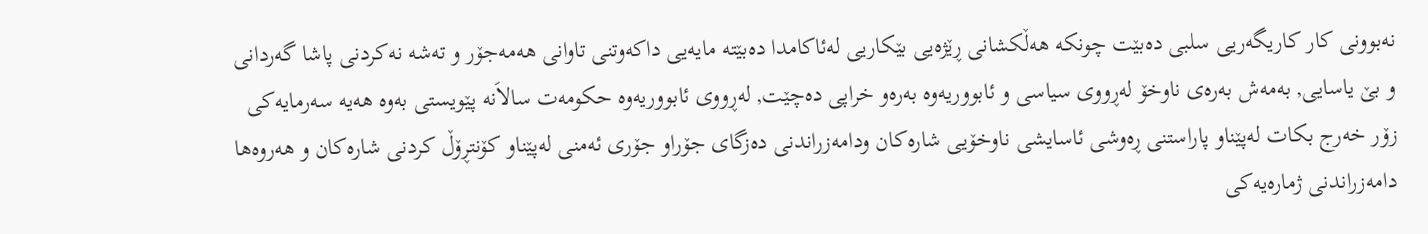نه‌بوونی‌ كار كاریگه‌ریی‌ سلبی‌ ده‌بێت چونكه‌ هه‌ڵكشانی‌ ڕێژه‌یی‌ بێكاریی‌ له‌ئاكامدا ده‌بێته‌ مایه‌یی‌ داكه‌وتنی‌ تاوانی‌ هه‌مه‌جۆر و ته‌شه‌ نه‌كردنی‌ پاشا گه‌ردانی‌ و بێ یاسایی‌, به‌مه‌ش به‌ره‌ی‌ ناوخۆ له‌ڕووی‌ سیاسی‌ و ئابووریه‌وه‌ به‌ره‌و خراپی‌ ده‌چێت, له‌ڕووی‌ ئابووریه‌وه‌ حكومه‌ت سالاَنه‌ پێویستی‌ به‌وه‌ هه‌یه‌ سه‌رمایه‌كی‌ زۆر خه‌رج بكات له‌پێناو پاراستنی‌ ڕه‌وشی‌ ئاسایشی‌ ناوخۆیی‌ شاره‌كان ودامه‌زراندنی‌ ده‌زگای‌ جۆراو جۆری‌ ئه‌منی‌ له‌پێناو كۆنتڕۆڵ كردنی‌ شاره‌كان و هه‌روه‌ها دامه‌زراندنی‌ ژماره‌یه‌كی‌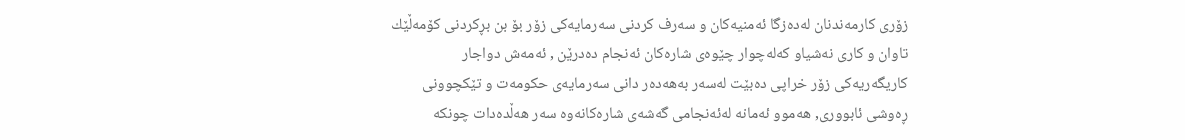زۆری‌ كارمه‌ندنان له‌ده‌زگا ئه‌منیه‌كان و سه‌رف كردنی‌ سه‌رمایه‌كی‌ زۆر بۆ بن بڕكردنی‌ كۆمه‌ڵێك تاوان و كاری‌ نه‌شیاو كه‌له‌چوار چێوه‌ی‌ شاره‌كان ئه‌نجام ده‌درێن , ئه‌مه‌ش دواجار كاریگه‌ریه‌كی‌ زۆر خراپی ده‌بێت له‌سه‌ر به‌هه‌ده‌ر دانی‌ سه‌رمایه‌ی‌ حكومه‌ت و تێكچوونی‌ ڕه‌وشی‌ ئابووری‌, هه‌موو ئه‌مانه‌ له‌ئه‌نجامی‌ گه‌شه‌ی‌ شاره‌كانه‌وه‌ سه‌ر هه‌ڵده‌دات چونكه‌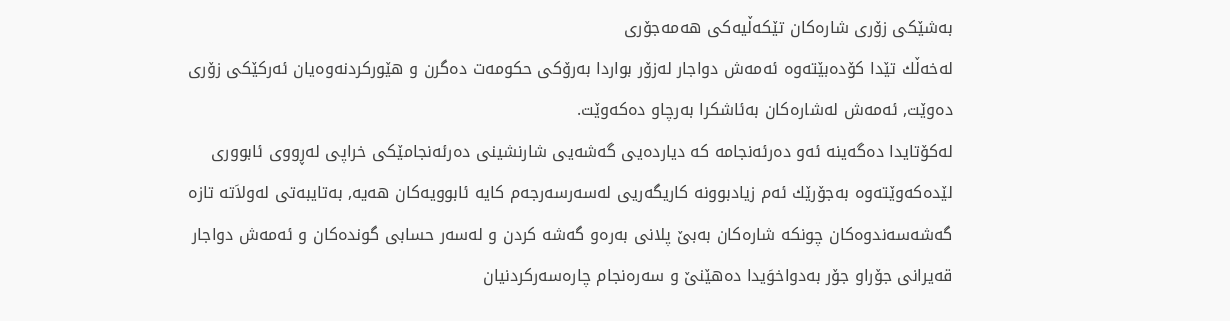به‌شێكی‌ زۆری‌ شاره‌كان تێكه‌ڵیه‌كی‌ هه‌مه‌جۆری‌
له‌خه‌ڵك تێدا كۆده‌بێته‌وه‌ ئه‌مه‌ش دواجار له‌زۆر بواردا به‌رۆكی‌ حكومه‌ت ده‌گرن و هێوركردنه‌وه‌یان ئه‌ركێكی‌ زۆری‌ ده‌وێت, ئه‌مه‌ش له‌شاره‌كان به‌ئاشكرا به‌رچاو ده‌كه‌وێت.
له‌كۆتایدا ده‌گه‌ینه‌ ئه‌و ده‌رئه‌نجامه‌ كه‌ دیارده‌یی‌ گه‌شه‌یی‌ شارنشینی‌ ده‌رئه‌نجامێكی‌ خراپی‌ له‌ڕووی‌ ئابووری‌ لێده‌كه‌وێته‌وه‌ به‌جۆرێك ئه‌م زیادبوونه‌ كاریگه‌ریی‌ له‌سه‌رسه‌رجه‌م كایه‌ ئابوویه‌كان هه‌یه‌, به‌تایبه‌تی‌ له‌ولاَته‌ تازه‌ گه‌شه‌سه‌ندوه‌كان چونكه‌ شاره‌كان به‌بێ‌ پلانی‌ به‌ره‌و گه‌شه‌ كردن و له‌سه‌ر حسابی‌ گونده‌كان و ئه‌مه‌ش دواجار قه‌یرانی‌ جۆراو جۆر به‌دواخوَیدا ده‌هێنێ‌ و سه‌ره‌نجام چاره‌سه‌ركردنیان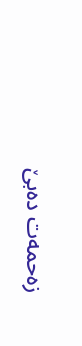زه‌حمه‌ت ده‌بێ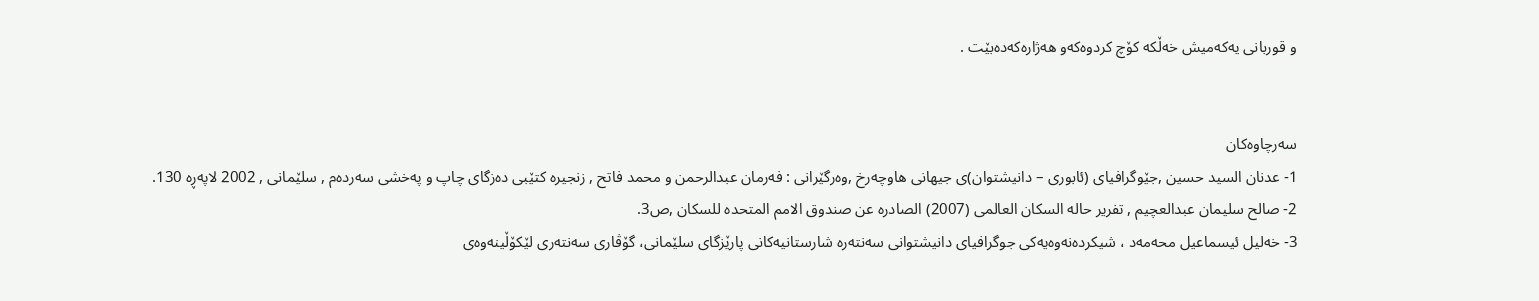و قوربانی‌ یه‌كه‌میش خه‌ڵكه‌ كۆچ كردوه‌كه‌و هه‌ژاره‌كه‌ده‌بێت .


سه‌رچاوه‌كان
1- عدنان السید حسین ,جێوگرافیای (ئابوری – دانیشتوان)ی جیهانی هاوچه‌رخ ,وه‌رگێرانی : فه‌رمان عبدالرحمن و محمد فاتح , زنجیره‌ كتێبی ده‌زگای چاپ و په‌خشی سه‌رده‌م , سلێمانی , 2002 لاپه‌ڕه‌ 130.
2- صالح سلیمان عبدالعچیم , تفریر حاله‌ السكان العالمی (2007) الصادره‌ عن صندوق الامم المتحده‌ للسكان ,ص3.
3- خه‌لیل ئیسماعیل محه‌مه‌د ، شیكرده‌نه‌وه‌یه‌كی جوگرافیای دانیشتوانی سه‌نته‌ره‌ شارستانیه‌كانی پارێزگای سلێمانی، گۆڤاری سه‌نته‌ری لێكۆڵینه‌وه‌ی‌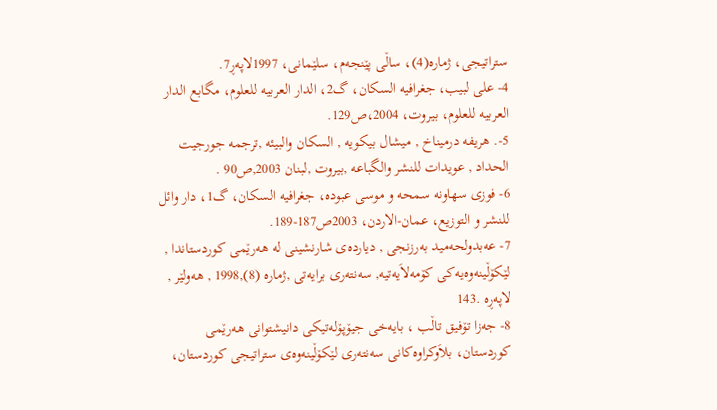ستراتیجی، ژماره‌(4)، ساڵی پێنجه‌م، سلێمانی، 1997لاپه‌ڕ7.
4- علی لبیب، جغرافیه‌ السكان، گ2، الدار العربیه‌ للعلوم، مگابع الدار العربیه‌ للعلوم، بیروت، 2004،ص129.
5-. هریفه‌ درمیناخ , میشال بیكویه‌ , السكان والبیئه‌ ,ترجمه‌ جورجیت الحداد , عویدات للنشر والگباعه‌ ,بیروت ,لبنان 2003,ص90 .
6- فوزی سهاونه‌ سمحه‌ و موسی‌ عبوده‌، جغرافیه‌ السكان، گ1، دار وائل للنشر و التوزیع، عمان-الاردن، 2003ص187-189.
7- عه‌بدولحه‌مید به‌رزنجی‌ , دیارده‌ی‌ شارنشینی‌ له‌ هه‌رێمی‌ كوردستاندا , لێكۆڵینه‌وه‌یه‌كی‌ كۆمه‌لاَیه‌تیه‌, سه‌نته‌ری‌ برایه‌تی‌ ,ژماره‌ (8),1998 , هه‌ولێر , لاپه‌ڕه‌ .143
8- جه‌زا تۆفیق تاڵب ، بایه‌خی جیۆپۆله‌تیكی دانیشتوانی هه‌رێمی كوردستان، بلاَوكراوه‌كانی سه‌نته‌ری لێكۆڵینه‌وه‌ی ستراتیجی كوردستان،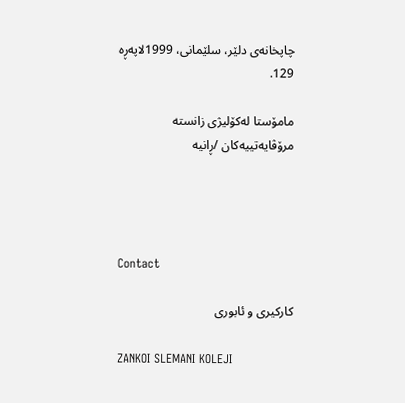چاپخانه‌ی‌ دلێر، سلێمانی، 1999لاپه‌ڕه‌ 129.

مامۆستا له‌كۆلیژی‌ زانسته‌ مرۆڤایه‌تییه‌كان /ڕانیه‌




Contact

كاركيرى و ئابورى

ZANKOI SLEMANI KOLEJI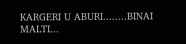KARGERI U ABURI........BINAI MALTI...